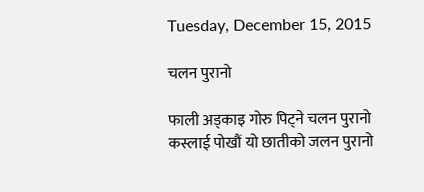Tuesday, December 15, 2015

चलन पुरानो

फाली अड्काइ गोरु पिट्ने चलन पुरानो
कस्लाई पोखौं यो छातीको जलन पुरानो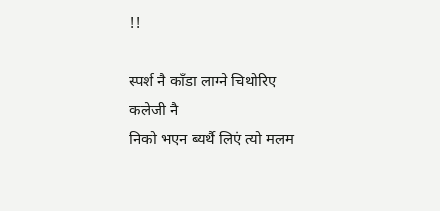!!

स्पर्श नै काँडा लाग्ने चिथोरिए कलेजी नै
निको भएन ब्यर्थै लिएं त्यो मलम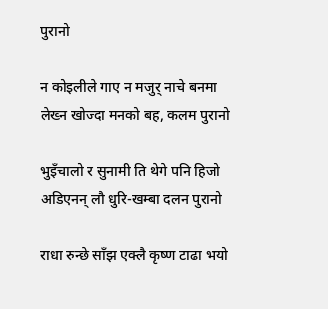पुरानो

न कोइलीले गाए न मजुर् नाचे बनमा
लेख्न खोज्दा मनको बह, कलम पुरानो

भुइँचालो र सुनामी ति थेगे पनि हिजो
अडिएनन् लौ धुरि-खम्बा दलन पुरानो

राधा रुन्छे साँझ एक्लै कृष्ण टाढा भयो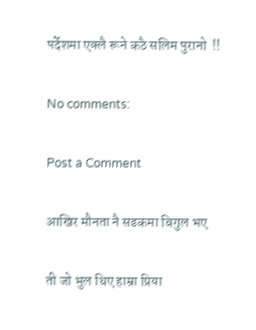पर्देशमा एक्लै रूने कठै सलिम पुरानो  !!

No comments:

Post a Comment

आखिर मौनता नै सडकमा बिगुल भए

ती जो भुल थिए हाम्रा प्रिया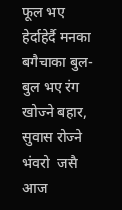फूल भए  हेर्दाहेर्दै मनका बगैचाका बुल-बुल भए रंग खोज्ने बहार, सुवास रोज्ने भंवरो  जसै आज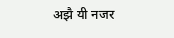अझै यी नजर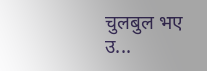चुलबुल भए  उ...